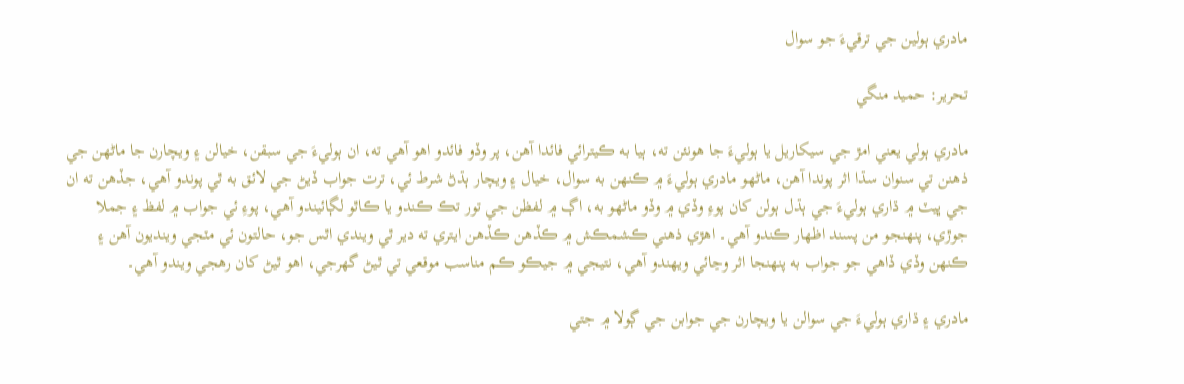مادري ٻولين جي ترقيءَ جو سوال

تحرير: حميد منگي

مادري ٻولي يعني امڙ جي سيکاريل يا ٻوليءَ جا هونئن ته، ٻيا به ڪيترائي فائدا آهن، پر وڏو فائدو اهو آهي ته، ان ٻوليءَ جي سبقن، خيالن ۽ ويچارن جا ماڻهن جي ذهنن تي سنوان سڌا اثر پوندا آهن، ماڻهو مادري ٻوليءَ ۾ ڪنهن به سوال، خيال ۽ ويچار ٻڌڻ شرط ئي، ترت جواب ڏيڻ جي لائق به ٿي پوندو آهي، جڏهن ته ان جي ڀيٽ ۾ ڌاري ٻوليءَ جي ٻڌل ٻولن کان پوءِ وڏي ۾ وڏو ماڻهو به، اڳ ۾ لفظن جي تور تڪ ڪندو يا ڪاٿو لڳائيندو آهي، پوءِ ئي جواب ۾ لفظ ۽ جملا جوڙي، پنهنجو من پسند اظهار ڪندو آهي۔ اهڙي ذهني ڪشمڪش ۾ ڪڏهن ڪڏهن ايتري ته دير ٿي ويندي اٿس جو، حالتون ئي مٽجي وينديون آهن ۽ ڪنهن وڏي ڏاهي جو جواب به پنهنجا اثر وڃائي ويهندو آهي، نتيجي ۾ جيڪو ڪم مناسب موقعي تي ٿيڻ گهرجي، اهو ٿيڻ کان رهجي ويندو آهي۔

مادري ۽ ڌاري ٻوليءَ جي سوالن يا ويچارن جي جوابن جي ڳولا ۾ جتي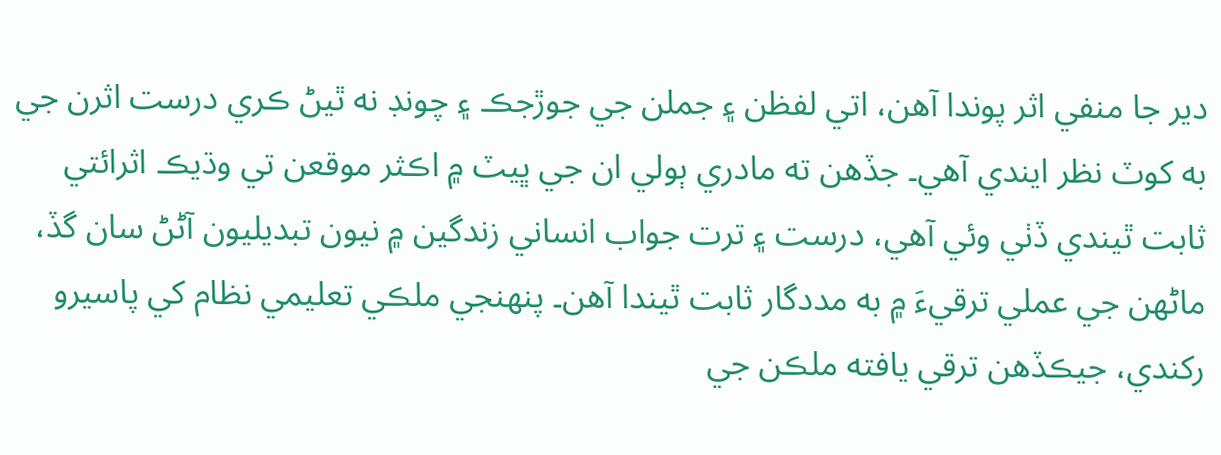دير جا منفي اثر پوندا آهن، اتي لفظن ۽ جملن جي جوڙجڪ ۽ چونڊ نه ٿيڻ ڪري درست اثرن جي به کوٽ نظر ايندي آهي۔ جڏهن ته مادري ٻولي ان جي ڀيٽ ۾ اڪثر موقعن تي وڌيڪ اثرائتي ثابت ٿيندي ڏٺي وئي آهي، درست ۽ ترت جواب انساني زندگين ۾ نيون تبديليون آڻڻ سان گڏ، ماڻهن جي عملي ترقيءَ ۾ به مددگار ثابت ٿيندا آهن۔ پنهنجي ملڪي تعليمي نظام کي پاسيرو رکندي، جيڪڏهن ترقي يافته ملڪن جي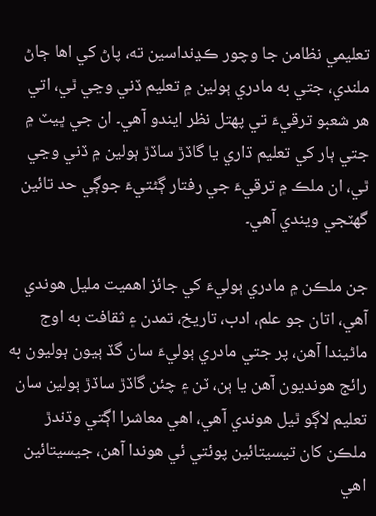تعليمي نظامن جا وچور ڪڍنداسين ته، پاڻ کي اها ڄاڻ ملندي، جتي به مادري ٻولين ۾ تعليم ڏني وڃي ٿي، اتي هر شعبو ترقيءَ تي پهتل نظر ايندو آهي۔ ان جي ڀيٽ ۾ جتي ٻار کي تعليم ڌاري يا گاڏڙ ساڏڙ ٻولين ۾ ڏني وڃي ٿي، ان ملڪ ۾ ترقيءَ جي رفتار ڳڻتيءَ جوڳي حد تائين گهٽجي ويندي آهي۔

جن ملڪن ۾ مادري ٻوليءَ کي جائز اهميت مليل هوندي آهي، اتان جو علم، ادب، تاريخ، تمدن ۽ ثقافت به اوج ماڻيندا آهن، پر جتي مادري ٻوليءَ سان گڏ ٻيون ٻوليون به رائج هونديون آهن يا ٻن، ٽن ۽ چئن گاڏڙ ساڏڙ ٻولين سان تعليم لاڳو ٿيل هوندي آهي، اهي معاشرا اڳتي وڌندڙ ملڪن کان تيسيتائين پوئتي ئي هوندا آهن، جيسيتائين اهي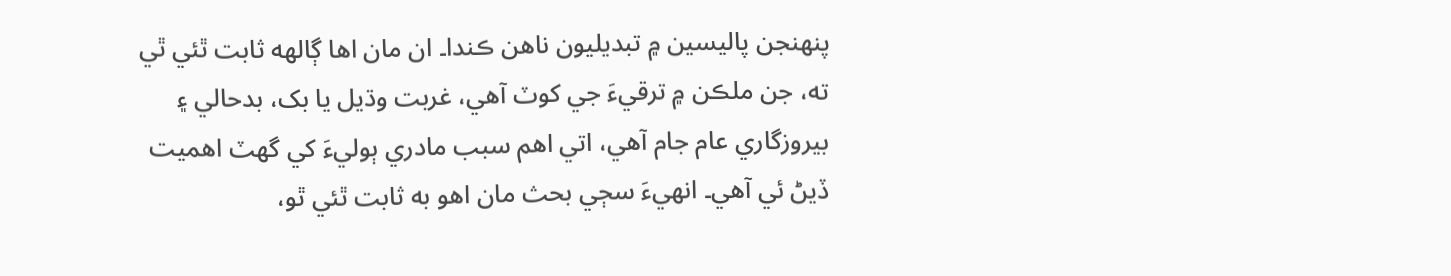پنهنجن پاليسين ۾ تبديليون ناهن ڪندا۔ ان مان اها ڳالهه ثابت ٿئي ٿي ته، جن ملڪن ۾ ترقيءَ جي کوٽ آهي، غربت وڌيل يا بک، بدحالي ۽ بيروزگاري عام جام آهي، اتي اهم سبب مادري ٻوليءَ کي گهٽ اهميت ڏيڻ ئي آهي۔ انهيءَ سڄي بحث مان اهو به ثابت ٿئي ٿو،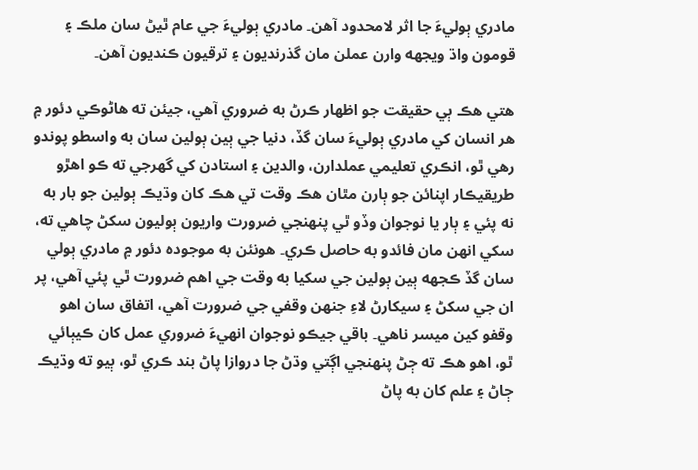مادري ٻوليءَ جا اثر لامحدود آهن۔ مادري ٻوليءَ جي عام ٿيڻ سان ملڪ ۽ قومون واڌ ويجهه وارن عملن مان گذرنديون ۽ ترقيون ڪنديون آهن۔

هتي هڪ ٻي حقيقت جو اظهار ڪرڻ به ضروري آهي، جيئن ته هاڻوڪي دئور ۾ هر انسان کي مادري ٻوليءَ سان گڏ، دنيا جي ٻين ٻولين سان به واسطو پوندو رهي ٿو، انڪري تعليمي عملدارن، والدين ۽ استادن کي گهرجي ته ڪو اهڙو طريقيڪار اپنائن جو ٻارن مٿان هڪ وقت تي هڪ کان وڌيڪ ٻولين جو بار به نه پئي ۽ ٻار يا نوجوان وڏو ٿي پنهنجي ضرورت واريون ٻوليون سکڻ چاهي ته، سکي انهن مان فائدو به حاصل ڪري۔ هونئن به موجوده دئور ۾ مادري ٻولي سان گڏ ڪجهه ٻين ٻولين جي سکيا به وقت جي اهم ضرورت ٿي پئي آهي، پر ان جي سکڻ ۽ سيکارڻ لاءِ جنهن وقفي جي ضرورت آهي، اتفاق سان اهو وقفو کين ميسر ناهي۔ باقي جيڪو نوجوان انهيءَ ضروري عمل کان ڪيٻائي ٿو، اهو هڪ ته ڄڻ پنهنجي اڳتي وڌڻ جا دروازا پاڻ بند ڪري ٿو، ٻيو ته وڌيڪ ڄاڻ ۽ علم کان به پاڻ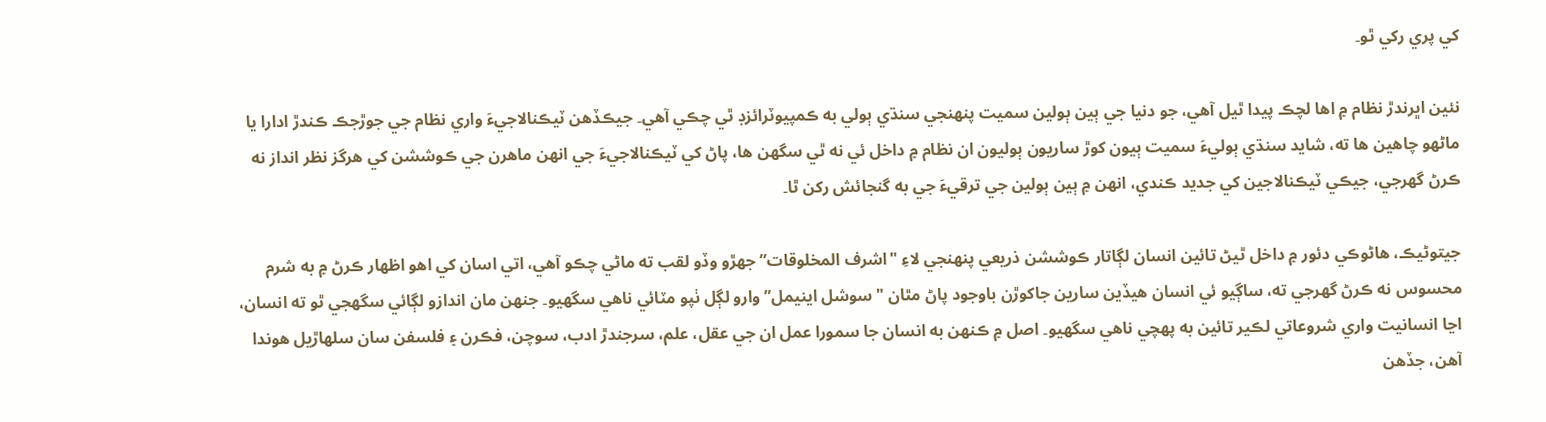کي پري رکي ٿو۔

نئين اڀرندڙ نظام ۾ اها لچڪ پيدا ٿيل آهي، جو دنيا جي ٻين ٻولين سميت پنهنجي سنڌي ٻولي به ڪمپيوٽرائزڊ ٿي چڪي آهي۔ جيڪڏهن ٽيڪنالاجيءَ واري نظام جي جوڙجڪ ڪندڙ ادارا يا ماڻهو چاهين ها ته، شايد سنڌي ٻوليءَ سميت ٻيون کوڙ ساريون ٻوليون ان نظام ۾ داخل ئي نه ٿي سگهن ها، پاڻ کي ٽيڪنالاجيءَ جي انهن ماهرن جي ڪوششن کي هرگز نظر انداز نه ڪرڻ گهرجي، جيڪي ٽيڪنالاجين کي جديد ڪندي، انهن ۾ ٻين ٻولين جي ترقيءَ جي به گنجائش رکن ٿا۔

جيتوڻيڪ، هاڻوڪي دئور ۾ داخل ٿيڻ تائين انسان لڳاتار ڪوششن ذريعي پنهنجي لاءِ "اشرف المخلوقات” جهڙو وڏو لقب ته ماڻي چڪو آهي، اتي اسان کي اهو اظهار ڪرڻ ۾ به شرم محسوس نه ڪرڻ گهرجي ته، ساڳيو ئي انسان هيڏين سارين جاکوڙن باوجود پاڻ مٿان "سوشل اينيمل” وارو لڳل ٺپو مٽائي ناهي سگهيو۔ جنهن مان اندازو لڳائي سگهجي ٿو ته انسان، اڃا انسانيت واري شروعاتي لڪير تائين به پهچي ناهي سگهيو۔ اصل ۾ ڪنهن به انسان جا سمورا عمل ان جي عقل، علم، سرجندڙ ادب، سوچن، فڪرن ۽ فلسفن سان سلهاڙيل هوندا آهن، جڏهن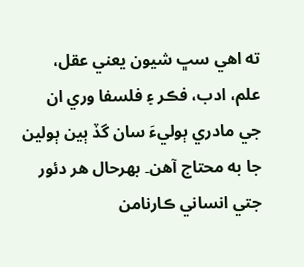ته اهي سڀ شيون يعني عقل، علم، ادب، فڪر ۽ فلسفا وري ان جي مادري ٻوليءَ سان گڏ ٻين ٻولين جا به محتاج آهن۔ بهرحال هر دئور جتي انساني ڪارنامن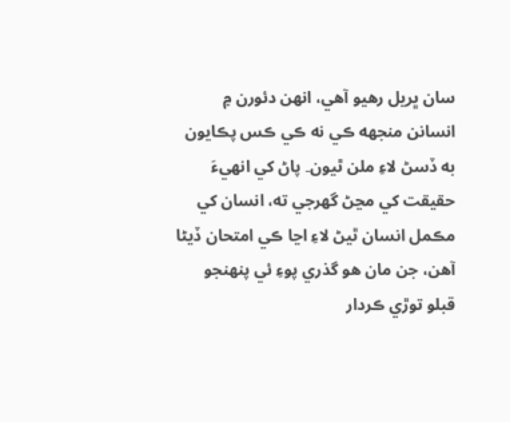سان ڀريل رهيو آهي، انهن دئورن ۾ انسانن منجهه ڪي نه ڪي ڪس پڪايون به ڏسڻ لاءِ ملن ٿيون۔ پاڻ کي انهيءَ حقيقت کي مڃڻ گهرجي ته، انسان کي مڪمل انسان ٿيڻ لاءِ اڃا ڪي امتحان ڏيڻا آهن، جن مان هو گذري پوءِ ئي پنهنجو قبلو توڙي ڪردار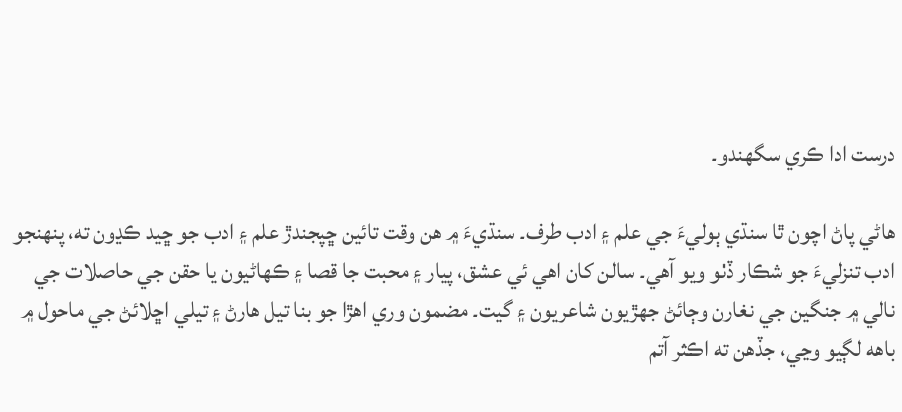درست ادا ڪري سگهندو۔

هاڻي پاڻ اچون ٿا سنڌي ٻوليءَ جي علم ۽ ادب طرف۔ سنڌيءَ ۾ هن وقت تائين ڇپجندڙ علم ۽ ادب جو ڇيد ڪڍون ته، پنهنجو ادب تنزليءَ جو شڪار ڏٺو ويو آهي۔ سالن کان اهي ئي عشق، پيار ۽ محبت جا قصا ۽ ڪهاڻيون يا حقن جي حاصلات جي نالي ۾ جنگين جي نغارن وڄائڻ جهڙيون شاعريون ۽ گيت۔ مضمون وري اهڙا جو بنا تيل هارڻ ۽ تيلي اڇلائڻ جي ماحول ۾ باهه لڳيو وڃي، جڏهن ته اڪثر آتم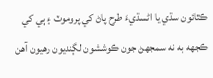ڪٿائون سڌي يا اڻسڌيءَ طرح پاڻ کي پروموٽ ۽ ٻي کي ڪجهه به نه سمجهڻ جون ڪوششون لڳنديون رهيون آهن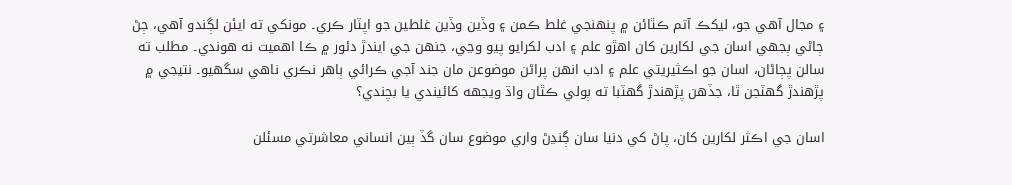۽ مجال آهي جو، ليکڪ آتم ڪٿائن ۾ پنهنجي غلط ڪمن ۽ وڏين وڏين غلطين جو اپٽار ڪري۔ مونکي ته ايئن لڳندو آهي، ڄڻ ڄاڻي ٻجهي اسان جي لکارين کان اهڙو علم ۽ ادب لکرايو پيو وڃي، جنهن جي ايندڙ دئور ۾ ڪا اهميت نه هوندي۔ مطلب ته سالن پڄاڻان، اسان جو اڪثيريتي علم ۽ ادب انهن پراڻن موضوعن مان جند آجي ڪرائي ٻاهر نڪري ناهي سگهيو۔ نتيجي ۾ پڙهندڙ گهٽجن ٿا، جڏهن پڙهندڙ گهٽبا ته ٻولي ڪٿان واڌ ويجهه کائيندي يا بچندي؟

اسان جي اڪثر لکارين کان، پاڻ کي دنيا سان ڳنڍڻ واري موضوع سان گڏ ٻين انساني معاشرتي مسئلن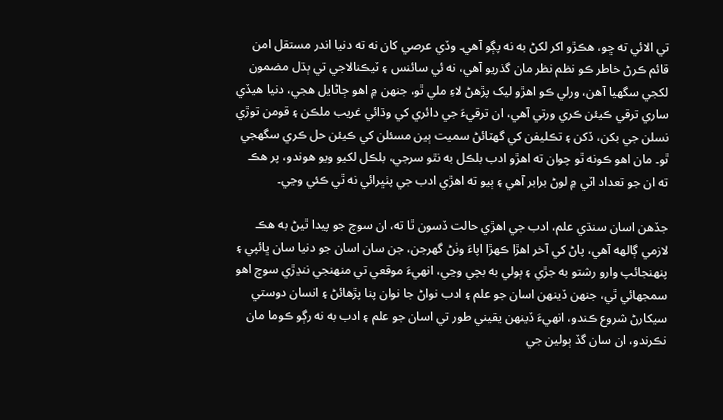تي الائي ته ڇو، هڪڙو اکر لکڻ به نه پڳو آهي۔ وڏي عرصي کان نه ته دنيا اندر مستقل امن قائم ڪرڻ خاطر ڪو نظم نظر مان گذريو آهي، نه ئي سائنس ۽ ٽيڪنالاجي تي ٻڌل مضمون لکجي سگهيا آهن، ورلي ڪو اهڙو ليک پڙهڻ لاءِ ملي ٿو، جنهن ۾ اهو ڄاڻايل هجي، دنيا هيڏي ساري ترقي ڪيئن ڪري ورتي آهي، ان ترقيءَ جي دائري کي وڌائي غريب ملڪن ۽ قومن توڙي نسلن جي بکن، ڏکن ۽ تڪليفن کي گهٽائڻ سميت ٻين مسئلن کي ڪيئن حل ڪري سگهجي ٿو۔ مان اهو ڪونه ٿو چوان ته اهڙو ادب بلڪل به نٿو سرجي، بلڪل لکيو ويو هوندو، پر هڪ ته ان جو تعداد اٽي ۾ لوڻ برابر آهي ۽ ٻيو ته اهڙي ادب جي پٺڀرائي نه ٿي ڪئي وڃي۔

جڏهن اسان سنڌي علم، ادب جي اهڙي حالت ڏسون ٿا ته، ان سوچ جو پيدا ٿيڻ به هڪ لازمي ڳالهه آهي، پاڻ کي آخر اهڙا ڪهڙا اپاءَ وٺڻ گهرجن، جن سان اسان جو دنيا سان ڀائپي ۽ پنهنجائپ وارو رشتو به جڙي ۽ ٻولي به بچي وڃي، انهيءَ موقعي تي منهنجي ننڍڙي سوچ اهو سمجهائي ٿي، جنهن ڏينهن اسان جو علم ۽ ادب نواڻ جا نوان پنا پڙهائڻ ۽ انسان دوستي سيکارڻ شروع ڪندو، انهيءَ ڏينهن يقيني طور تي اسان جو علم ۽ ادب به نه رڳو ڪوما مان نڪرندو، ان سان گڏ ٻولين جي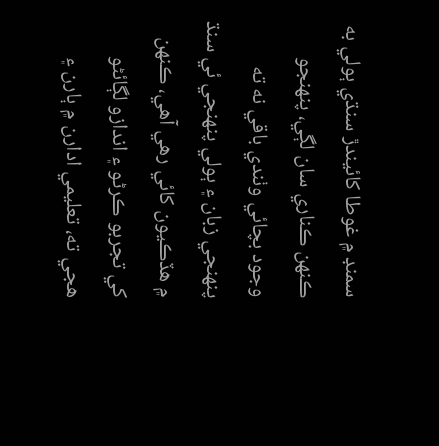سمنڊ ۾ غوطا کائيندڙ سنڌي ٻولي به ڪنهن ڪناري سان لڳي، پنهنجو وجود بچائي وٺندي باقي نه ته پنهنجي زبان ۽ ٻولي پنهنجي ئي سنڌ ۾ هڏڪيون کائي رهي آهي، ڪنهن کي تجربو ڪرڻو ۽ اندازو لڳائڻو هجي ته، تعليمي ادارن ۾ ٻارن ۽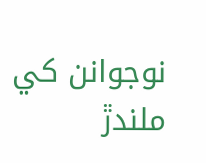نوجوانن کي ملندڙ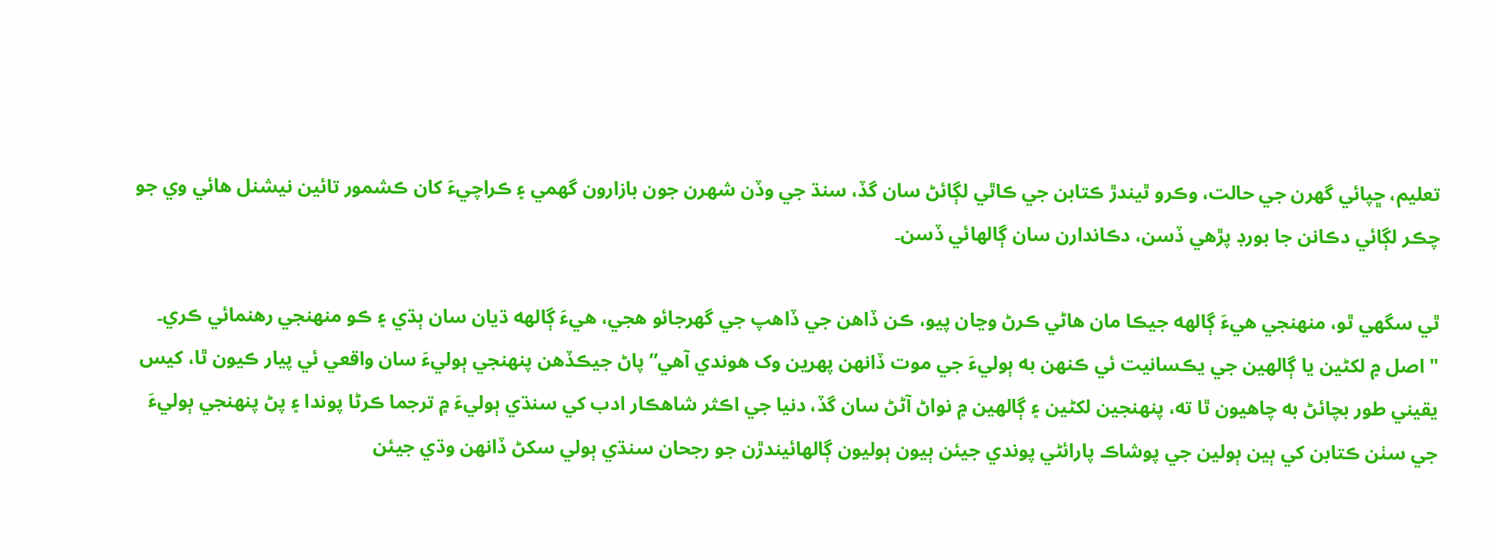تعليم، ڇپائي گهرن جي حالت، وڪرو ٿيندڙ ڪتابن جي ڪاٿي لڳائڻ سان گڏ، سنڌ جي وڏن شهرن جون بازارون گهمي ۽ ڪراچيءَ کان ڪشمور تائين نيشنل هائي وي جو چڪر لڳائي دڪانن جا بورڊ پڙهي ڏسن، دڪاندارن سان ڳالهائي ڏسن۔

ٿي سگهي ٿو، منهنجي هيءَ ڳالهه جيڪا مان هاڻي ڪرڻ وڃان پيو، ڪن ڏاهن جي ڏاهپ جي گهرجائو هجي، هيءَ ڳالهه ڌيان سان ٻڌي ۽ ڪو منهنجي رهنمائي ڪري۔ "اصل ۾ لکڻين يا ڳالهين جي يڪسانيت ئي ڪنهن به ٻوليءَ جي موت ڏانهن پهرين وک هوندي آهي” پاڻ جيڪڏهن پنهنجي ٻوليءَ سان واقعي ئي پيار ڪيون ٿا، کيس يقيني طور بچائڻ به چاهيون ٿا ته، پنهنجين لکڻين ۽ ڳالهين ۾ نواڻ آڻڻ سان گڏ، دنيا جي اڪثر شاهڪار ادب کي سنڌي ٻوليءَ ۾ ترجما ڪرڻا پوندا ۽ پڻ پنهنجي ٻوليءَ جي سٺن ڪتابن کي ٻين ٻولين جي پوشاڪ پارائڻي پوندي جيئن ٻيون ٻوليون ڳالهائيندڙن جو رجحان سنڌي ٻولي سکڻ ڏانهن وڌي جيئن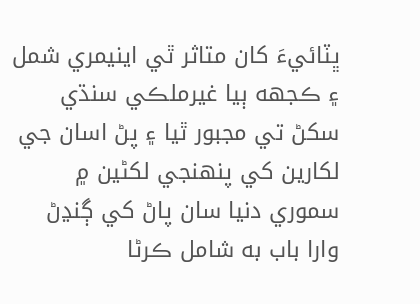ڀٽائيءَ کان متاثر ٿي اينيمري شمل ۽ ڪجهه ٻيا غيرملڪي سنڌي سکڻ تي مجبور ٿيا ۽ پڻ اسان جي لکارين کي پنهنجي لکڻين ۾ سموري دنيا سان پاڻ کي ڳنڍڻ وارا باب به شامل ڪرڻا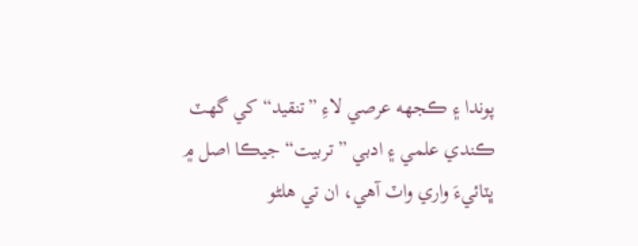پوندا ۽ ڪجهه عرصي لاءِ ”تنقيد“ کي گهٽ ڪندي علمي ۽ ادبي ”تربيت“ جيڪا اصل ۾ ڀٽائيءَ واري واٽ آهي، ان تي هلڻو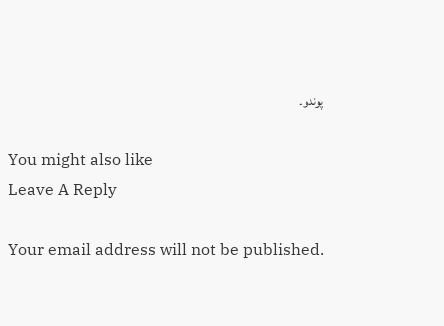پوندو۔

You might also like
Leave A Reply

Your email address will not be published.